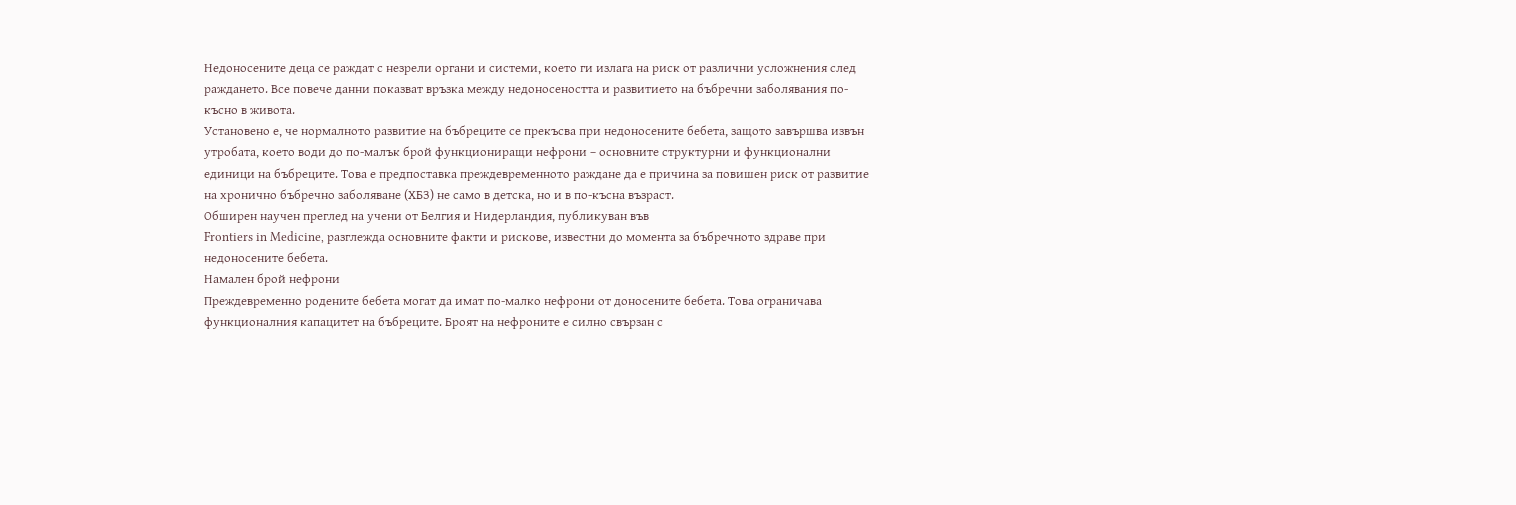Недоносените деца се раждат с незрели органи и системи, което ги излага на риск от различни усложнения след раждането. Все повече данни показват връзка между недоносеността и развитието на бъбречни заболявания по-късно в живота.
Установено е, че нормалното развитие на бъбреците се прекъсва при недоносените бебета, защото завършва извън утробата, което води до по-малък брой функциониращи нефрони – основните структурни и функционални единици на бъбреците. Това е предпоставка преждевременното раждане да е причина за повишен риск от развитие на хронично бъбречно заболяване (ХБЗ) не само в детска, но и в по-късна възраст.
Обширен научен преглед на учени от Белгия и Нидерландия, публикуван във
Frontiers in Medicine, разглежда основните факти и рискове, известни до момента за бъбречното здраве при недоносените бебета.
Намален брой нефрони
Преждевременно родените бебета могат да имат по-малко нефрони от доносените бебета. Това ограничава функционалния капацитет на бъбреците. Броят на нефроните е силно свързан с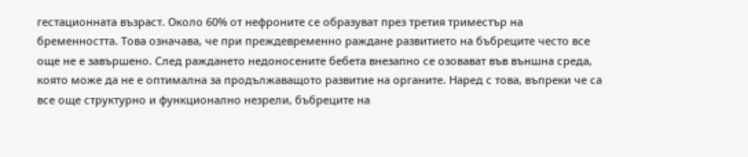гестационната възраст. Около 60% от нефроните се образуват през третия триместър на бременността. Това означава, че при преждевременно раждане развитието на бъбреците често все още не е завършено. След раждането недоносените бебета внезапно се озовават във външна среда, която може да не е оптимална за продължаващото развитие на органите. Наред с това, въпреки че са все още структурно и функционално незрели, бъбреците на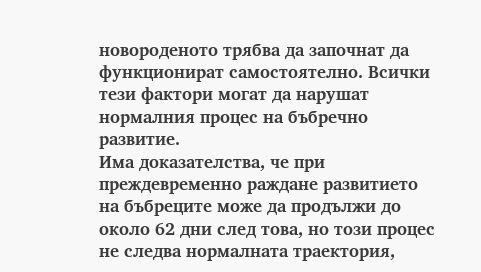новороденото трябва да започнат да функционират самостоятелно. Всички тези фактори могат да нарушат нормалния процес на бъбречно развитие.
Има доказателства, че при преждевременно раждане развитието на бъбреците може да продължи до около 62 дни след това, но този процес не следва нормалната траектория,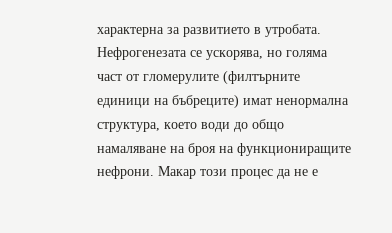характерна за развитието в утробата. Нефрогенезата се ускорява, но голяма част от гломерулите (филтърните единици на бъбреците) имат ненормална структура, което води до общо намаляване на броя на функциониращите нефрони. Макар този процес да не е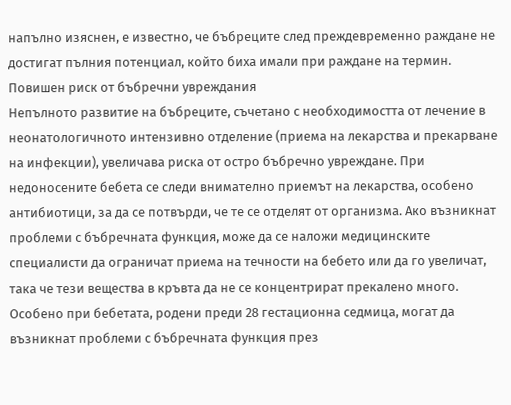напълно изяснен, е известно, че бъбреците след преждевременно раждане не достигат пълния потенциал, който биха имали при раждане на термин.
Повишен риск от бъбречни увреждания
Непълното развитие на бъбреците, съчетано с необходимостта от лечение в неонатологичното интензивно отделение (приема на лекарства и прекарване на инфекции), увеличава риска от остро бъбречно увреждане. При недоносените бебета се следи внимателно приемът на лекарства, особено антибиотици, за да се потвърди, че те се отделят от организма. Ако възникнат проблеми с бъбречната функция, може да се наложи медицинските специалисти да ограничат приема на течности на бебето или да го увеличат, така че тези вещества в кръвта да не се концентрират прекалено много.
Особено при бебетата, родени преди 28 гестационна седмица, могат да възникнат проблеми с бъбречната функция през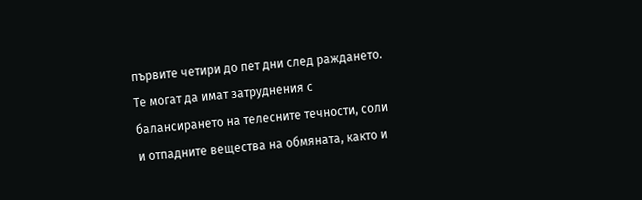първите четири до пет дни след раждането. Те могат да имат затруднения с балансирането на телесните течности, соли и отпадните вещества на обмяната, както и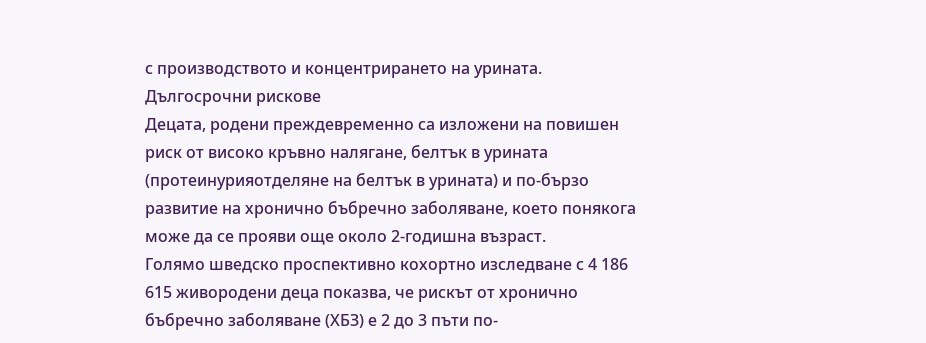с производството и концентрирането на урината.
Дългосрочни рискове
Децата, родени преждевременно са изложени на повишен риск от високо кръвно налягане, белтък в урината (протеинурияотделяне на белтък в урината) и по-бързо развитие на хронично бъбречно заболяване, което понякога може да се прояви още около 2-годишна възраст.
Голямо шведско проспективно кохортно изследване с 4 186 615 живородени деца показва, че рискът от хронично бъбречно заболяване (ХБЗ) е 2 до 3 пъти по-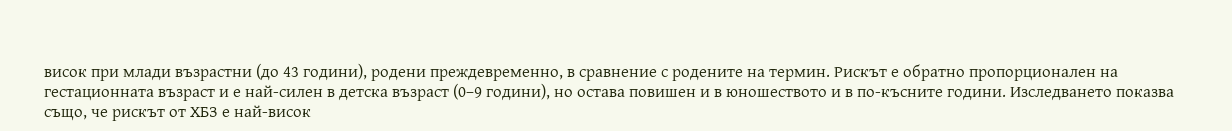висок при млади възрастни (до 43 години), родени преждевременно, в сравнение с родените на термин. Рискът е обратно пропорционален на гестационната възраст и е най-силен в детска възраст (0–9 години), но остава повишен и в юношеството и в по-късните години. Изследването показва също, че рискът от ХБЗ е най-висок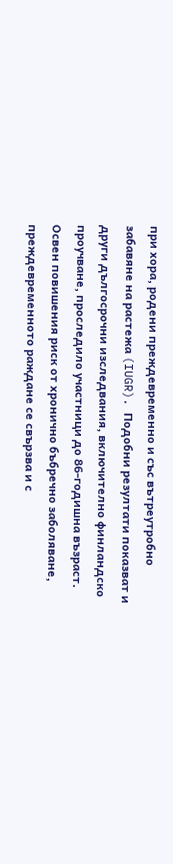при хора, родени преждевременно и със вътреутробно забавяне на растежа (IUGR). Подобни резултати показват и други дългосрочни изследвания, включително финландско проучване, проследило участници до 86-годишна възраст.
Освен повишения риск от хронично бъбречно заболяване, преждевременното раждане се свързва и с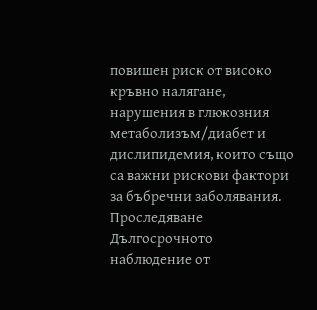повишен риск от високо кръвно налягане, нарушения в глюкозния метаболизъм/диабет и дислипидемия, които също са важни рискови фактори за бъбречни заболявания.
Проследяване
Дългосрочното наблюдение от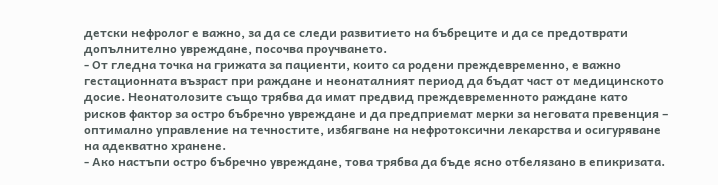детски нефролог е важно, за да се следи развитието на бъбреците и да се предотврати допълнително увреждане, посочва проучването.
- От гледна точка на грижата за пациенти, които са родени преждевременно, е важно гестационната възраст при раждане и неонаталният период да бъдат част от медицинското досие. Неонатолозите също трябва да имат предвид преждевременното раждане като рисков фактор за остро бъбречно увреждане и да предприемат мерки за неговата превенция – оптимално управление на течностите, избягване на нефротоксични лекарства и осигуряване на адекватно хранене.
- Ако настъпи остро бъбречно увреждане, това трябва да бъде ясно отбелязано в епикризата.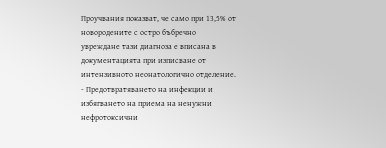Проучвания показват, че само при 13,5% от новородените с остро бъбречно увреждане тази диагноза е вписана в документацията при изписване от интензивното неонатологично отделение.
- Предотвратяването на инфекции и избягването на приема на ненужни нефротоксични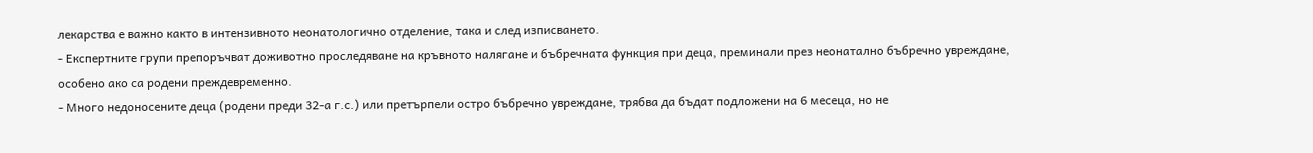лекарства е важно както в интензивното неонатологично отделение, така и след изписването.
- Експертните групи препоръчват доживотно проследяване на кръвното налягане и бъбречната функция при деца, преминали през неонатално бъбречно увреждане, особено ако са родени преждевременно.
- Много недоносените деца (родени преди 32-а г.с.) или претърпели остро бъбречно увреждане, трябва да бъдат подложени на 6 месеца, но не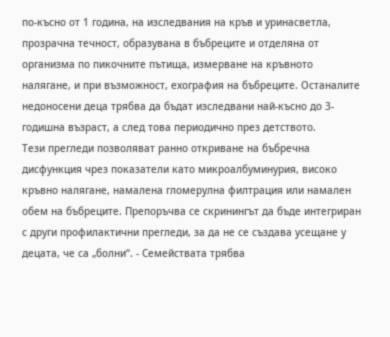по-късно от 1 година, на изследвания на кръв и уринасветла, прозрачна течност, образувана в бъбреците и отделяна от организма по пикочните пътища, измерване на кръвното налягане, и при възможност, ехография на бъбреците. Останалите недоносени деца трябва да бъдат изследвани най-късно до 3-годишна възраст, а след това периодично през детството.
Тези прегледи позволяват ранно откриване на бъбречна дисфункция чрез показатели като микроалбуминурия, високо кръвно налягане, намалена гломерулна филтрация или намален обем на бъбреците. Препоръчва се скринингът да бъде интегриран с други профилактични прегледи, за да не се създава усещане у децата, че са „болни“. - Семействата трябва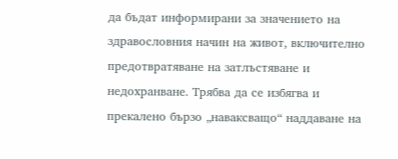да бъдат информирани за значението на здравословния начин на живот, включително предотвратяване на затлъстяване и недохранване. Трябва да се избягва и прекалено бързо „наваксващо“ наддаване на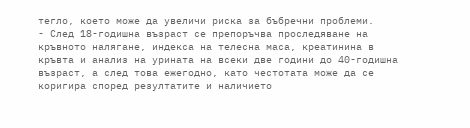тегло, което може да увеличи риска за бъбречни проблеми.
- След 18-годишна възраст се препоръчва проследяване на кръвното налягане, индекса на телесна маса, креатинина в кръвта и анализ на урината на всеки две години до 40-годишна възраст, а след това ежегодно, като честотата може да се коригира според резултатите и наличието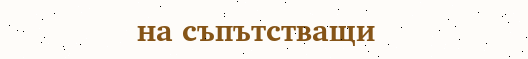на съпътстващи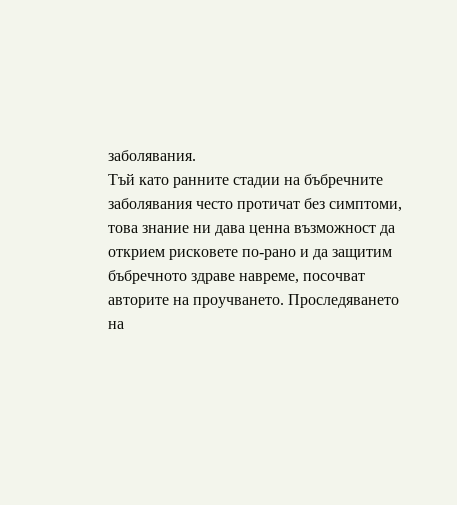заболявания.
Тъй като ранните стадии на бъбречните заболявания често протичат без симптоми, това знание ни дава ценна възможност да открием рисковете по-рано и да защитим бъбречното здраве навреме, посочват авторите на проучването. Проследяването на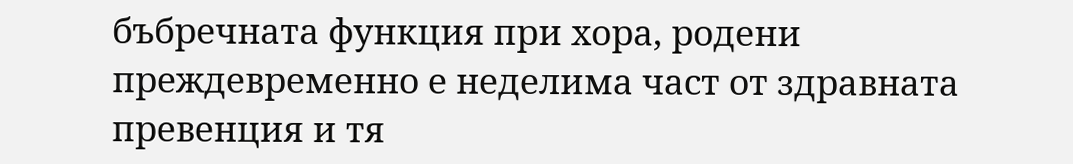бъбречната функция при хора, родени преждевременно е неделима част от здравната превенция и тя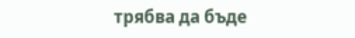трябва да бъде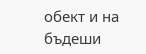обект и на бъдеши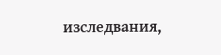изследвания,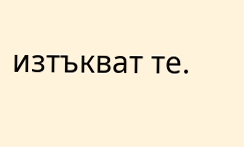изтъкват те.